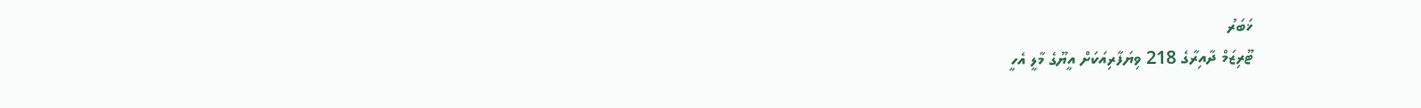ޚަބަރު
ޓޫރިޒަމް ދާއިރާގެ 218 ވިޔަފާރިއަކަށް އީޔޫގެ މާލީ އެހީ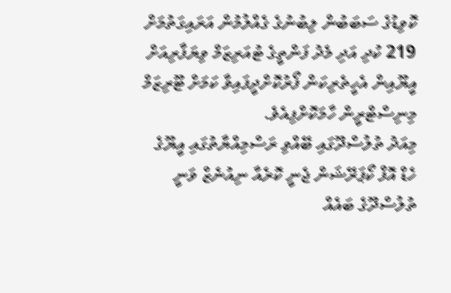ކޮވިޑުގެ ސަބަބުން ލިބުނުގެ ގެއްލުމުން އަރައިގަތުމަށް 219 ކުދި އަދި މެދު ފަންތީގެ ޓުއަރިޒަމް ވިޔަފާރިއަށް އީޔޫއިން އެހީތެރިކަން ފޯރުކޮށްދީފައިވާ ކަމަށް ޓޫރިޒަމް މިނިސްޓްރީން ހާމަކޮށްފިއެވެ.
މިއަދު ތުލުސްދޫގައި ބޭއްވި ރަސްމިއްޔާތުގައި އީޔޫގެ ހެޑް އޮފް ކޯޕަރޭޝަން ޖެނީ ކޮރެއާ ނިއުނެޒް ވަނީ ތުލުސްދޫގެ ބައެއް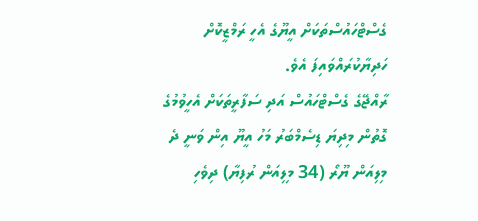ގެސްޓްހައުސްތަކަށް އީޔޫގެ އެހީ ރަމްޒީކޮށް ހަދިޔާކުރައްވައިފަ އެވެ.
ރާއްޖޭގެ ގެސްޓްހައުސް އަދި ސަފާރީތަކަށް އެހީވުމުގެ ގޮތުން މިދިޔަ ޑިސެމްބަރު މަހު އީޔޫ އިން ވަނީ ދެ މިލިއަން ޔޫރޯ (34 މިލިއަން ރުފިޔާ) ދިވެހި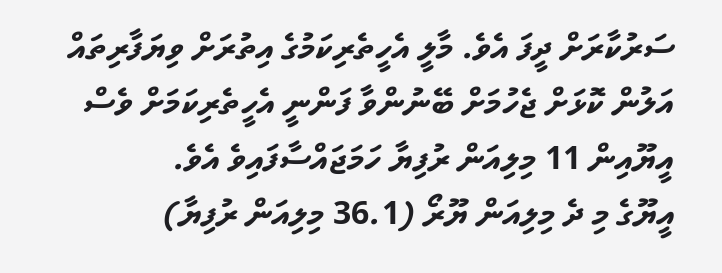ސަރުކާރަށް ދީފަ އެވެ. މާލީ އެހީތެރިކަމުގެ އިތުރަށް ވިޔަފާރިތައް އަލުން ކޮޅަށް ޖެހުމަށް ބޭނުންވާ ފަންނީ އެހީތެރިކަމަށް ވެސް އީޔޫއިން 11 މިލިއަން ރުފިޔާ ހަމަޖައްސާފައިވެ އެވެ.
އީޔޫގެ މި ދެ މިލިއަން ޔޫރޯ (36.1 މިލިއަން ރުފިޔާ)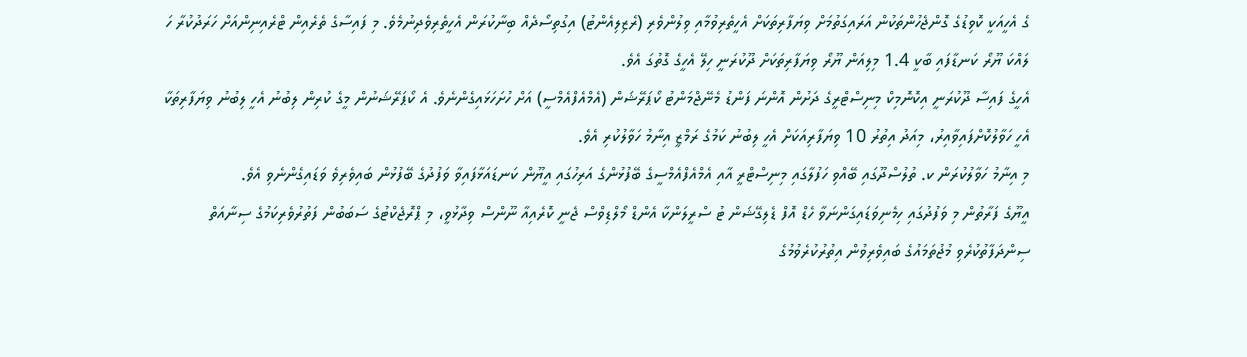ގެ އެހީއަކީ ކޮވިޑުގެ ގޮންޖެހުންތަކުން އަރައިގަތުމަށް ވިޔަފާރިތަކަށް އެހީތެރިވުމާއި ވިލުންވެރި (ރެޒިލިއެންޓު) އިގުތިސޯދެއް ބިނާކުރަން އެހީތެރިވެދިނުމެވެ. މި ފައިސާގެ ތެރެއިން ޓްރެއިނިންއަށް ހަރަދުކުރާ ހަ ލައްކަ ޔޫރޯ ކަނޑާފައި ބާކީ 1.4 މިލިއަން ޔޫރޯ ވިޔަފާރިތަކަށް ދޫކުރަނީ ހިލޭ އެހީގެ ގޮތުގަ އެވެ.
އެހީގެ ފައިސާ ދޫކުރަނީ އިކޮނޮމިކް މިނިސްޓްރީގެ ދަށުން އޮންނަ ފަންޑު މެނޭޖްމަންޓު ކޯޕަރޭޝަން (އެމްއެފްއެމްސީ) އަށް ހުށަހަޅައިގެންނެވެ. އެ ކޯޕަރޭޝަނުން މީގެ ކުރިން ލިބުނު އެހީ ލިބުނު ވިޔަފާރިތަކާ އެހީ ހަވާލުކޮށްފައިވާއިރު، މިއަދު އިތުރު 10 ވިޔަފާރިއަކަށް އެހީ ލިބުނު ކަމުގެ ރަމްޒީ އިނާމު ހަވާލުކުރި އެވެ.
މި އިނާމު ހަވާލުކުރަން ކ. ތުލުސްދޫގައި ބޭއްވި ހަފުލާގައި މިނިސްޓްރީ އާއި އެމްއެފްއެމްސީގެ ބޭފުޅުންގެ އަރިހުގައި އީޔޫން ކަނޑައަޅާފައިވާ ވަފުދުގެ ބޭފުޅުން ބައިވެރިވެ ވަޑައިގެންނެވި އެވެ.
އީޔޫގެ ފަރާތުން މި ވަފުދުގައި ހިމެނިވަޑައިގަންނަވާ ހެޑް އޮފް ޑެލިގޭޝަން ޓު ސްރީލަންކާ އެންޑް މޯލްޑިވްސް ޖެނީ ކޮރެއިއާ ނޫންސް ވިދާޅުވީ، މި ޕްރޮޖެކްޓުގެ ސަބަބުން ފަތުރުވެރިކަމުގެ ސިނާއަތް ސިންދަފާތުކުރެވި މުޖުތަމައުގެ ބައިވެރިވުން އިތުރުކުރެވުމުގެ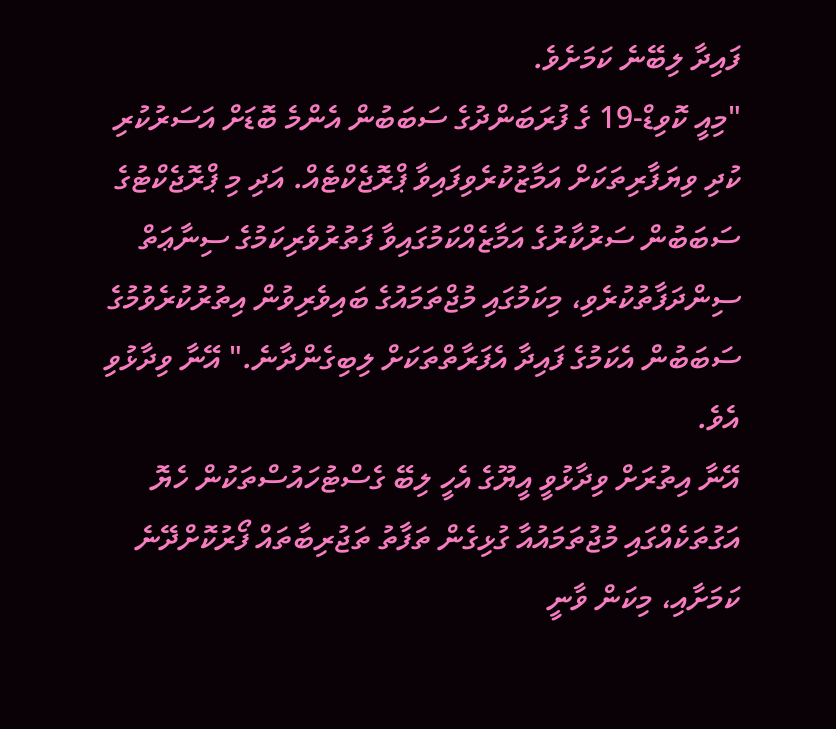ފައިދާ ލިބޭނެ ކަމަށެވެ.
"މިއީ ކޮވިޑް-19 ގެ ފުރަބަންދުގެ ސަބަބުން އެންމެ ބޮޑަށް އަސަރުކުރި ކުދި ވިޔަފާރިތަކަށް އަމާޒުކުރެވިފައިވާ ޕްރޮޖެކްޓެއް. އަދި މި ޕްރޮޖެކްޓުގެ ސަބަބުން ސަރުކާރުގެ އަމާޒެއްކަމުގައިވާ ފަތުރުވެރިކަމުގެ ސިނާޢަތް ސިންދަފާތުކުރެވި، މިކަމުގައި މުޖްތަމައުގެ ބައިވެރިވުން އިތުރުކުރެވުމުގެ ސަބަބުން އެކަމުގެ ފައިދާ އެފަރާތްތަކަށް ލިބިގެންދާނެ." އޭނާ ވިދާޅުވި އެވެ.
އޭނާ އިތުރަށް ވިދާޅުވީ އީޔޫގެ އެހީ ލިބޭ ގެސްޓުހައުސްތަކުން ހެޔޮ އަގުތަކެއްގައި މުޖުތަމައުއާ ގުޅިގެން ތަފާތު ތަޖުރިބާތައް ފޯރުކޮށްދޭނެ ކަމަށާއި، މިކަން ވާނީ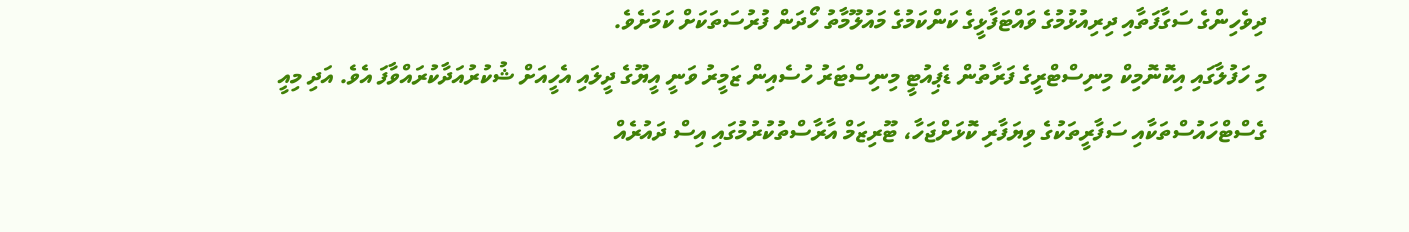ދިވެހިންގެ ސަގާފަތާއި ދިރިއުޅުމުގެ ވައްޓަފާޅީގެ ކަންކަމުގެ މައުލޫމާތު ހޯދަން ފުރުސަތަކަށް ކަމަށެވެ.
މި ހަފުލާގައި އިކޮނޮމިކް މިނިސްޓްރީގެ ފަރާތުން ޑެޕިއުޓީ މިނިސްޓަރު ހުސެއިން ޒަމީރު ވަނީ އީޔޫގެ ދީލައި އެހީއަށް ޝުކުރުއަދާކުރައްވާފަ އެވެ. އަދި މިއީ ގެސްޓްހައުސްތަކާއި ސަފާރީތަކުގެ ވިޔަފާރި ކޮޅަށްޖަހާ، ޓޫރިޒަމް އާރާސްތުކުރުމުގައި އިސް ދައުރެއް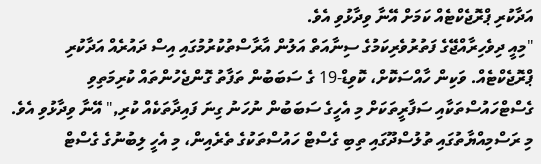އަދާކުރި ޕްރޮޖެކްޓެއް ކަމަށް އޭނާ ވިދާޅުވި އެވެ.
"މިއީ ދިވެހިރާއްޖޭގެ ފަތުރުވެރިކަމުގެ ސިނާއަތް އަލުން އާރާސްތުކުރުމުގައި އިސް ދައުރެއް އަދާކުރި ޕްރޮޖެކްޓެއް. ވަކިން ހާއްސަކޮށް، ކޮވިޑް-19 ގެ ސަބަބުން ތަފާތު ގޮންޖެހުންތައް ކުރިމަތިވި ގެސްޓްހައުސްތަކާއި ސަފާރީތަކަށް މި އެހީގެ ސަބަބުން ނުހަނު ގިނަ ފައިދާތަކެއް ކުރި," އޭނާ ވިދާޅުވި އެވެ.
މި ރަސްމިއްޔާތުގައި ތުލުސްދޫގައި ތިބި ގެސްޓް ހައުސްތަކުގެ ތެރެއިން، މި އެހީ ލިބުނުގެ ގެސްޓް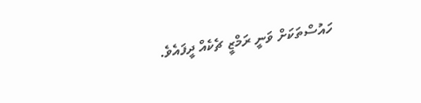ހައުސްތަކަށް ވަނީ ރަމްޒީ ޗެކެއް ދީފައެވެ.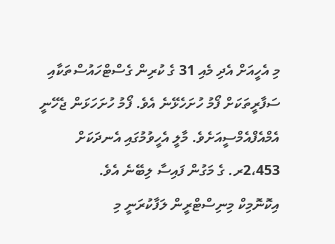މި އެހީއަށް އެދި މެއި 31 ގެ ކުރިން ގެސްޓްހައުސްތަކާއި ސަފާރީތަކަށް ފޯމު ހުށަހެޅޭނެ އެވެ. ފޯމު ހުށަހަޅަން ޖެހޭނީ އެމްއެފްއެމްސީއަށެވެ. މާލީ އެހީވުމުގައި އެނދަކަށް 2،453ރ. ގެ މަގުން ފައިސާ ލިބޭނެ އެވެ.
އިކޮނޮމިކް މިނިސްޓްރީން ލަފާކުރަނީ މި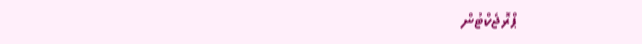ޕްރޮޖެކްޓުން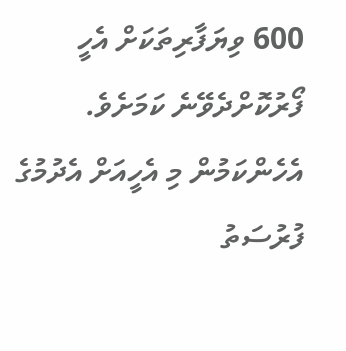600 ވިޔަފާރިތަކަށް އެހީ ފޯރުކޮށްދެވޭނެ ކަމަށެވެ.
އެހެންކަމުން މި އެހީއަށް އެދުމުގެ ފުރުސަތު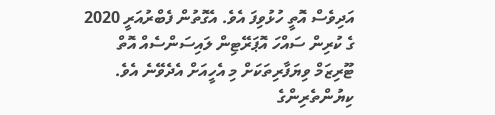އަދިވެސް އޮތީ ހުޅުވިފަ އެވެ. އެގޮތުން ފެބްރުއަރީ 2020 ގެ ކުރިން ސައްހަ އޮޕަރޭޓިން ލައިސަންސެއް އޮތް ޓޫރިޒަމް ވިޔަފާރިތަކަށް މި އެހީއަށް އެދެވޭނެ އެވެ.
ކިޔުންތެރިންގެ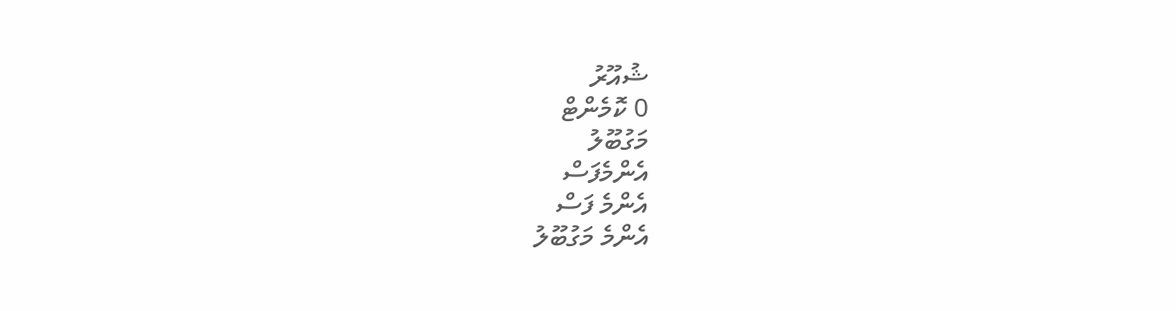ޝުއޫރު
0 ކޮމެންޓް
މަގުބޫލު
އެންމެފަސް
އެންމެ ފަސް
އެންމެ މަގުބޫލު